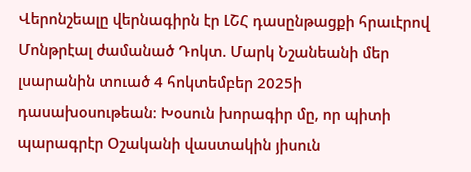Վերոնշեալը վերնագիրն էր ԼՇՀ դասընթացքի հրաւէրով Մոնթրէալ ժամանած Դոկտ. Մարկ Նշանեանի մեր լսարանին տուած 4 հոկտեմբեր 2025ի դասախօսութեան։ Խօսուն խորագիր մը, որ պիտի պարագրէր Օշականի վաստակին յիսուն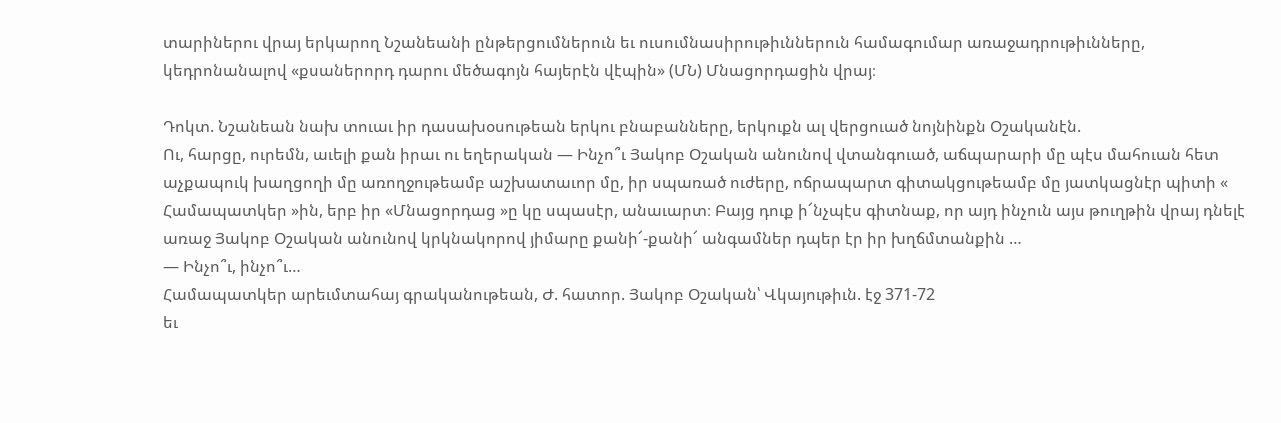տարիներու վրայ երկարող Նշանեանի ընթերցումներուն եւ ուսումնասիրութիւններուն համագումար առաջադրութիւնները, կեդրոնանալով «քսաներորդ դարու մեծագոյն հայերէն վէպին» (ՄՆ) Մնացորդացին վրայ։

Դոկտ. Նշանեան նախ տուաւ իր դասախօսութեան երկու բնաբանները, երկուքն ալ վերցուած նոյնինքն Օշականէն.
Ու, հարցը, ուրեմն, աւելի քան իրաւ ու եղերական — Ինչո՞ւ Յակոբ Օշական անունով վտանգուած, աճպարարի մը պէս մահուան հետ աչքապուկ խաղցողի մը առողջութեամբ աշխատաւոր մը, իր սպառած ուժերը, ոճրապարտ գիտակցութեամբ մը յատկացնէր պիտի « Համապատկեր »ին, երբ իր «Մնացորդաց »ը կը սպասէր, անաւարտ։ Բայց դուք ի՜նչպէս գիտնաք, որ այդ ինչուն այս թուղթին վրայ դնելէ առաջ Յակոբ Օշական անունով կրկնակորով յիմարը քանի՜-քանի՜ անգամներ դպեր էր իր խղճմտանքին …
— Ինչո՞ւ, ինչո՞ւ…
Համապատկեր արեւմտահայ գրականութեան, Ժ. հատոր. Յակոբ Օշական՝ Վկայութիւն. էջ 371-72
եւ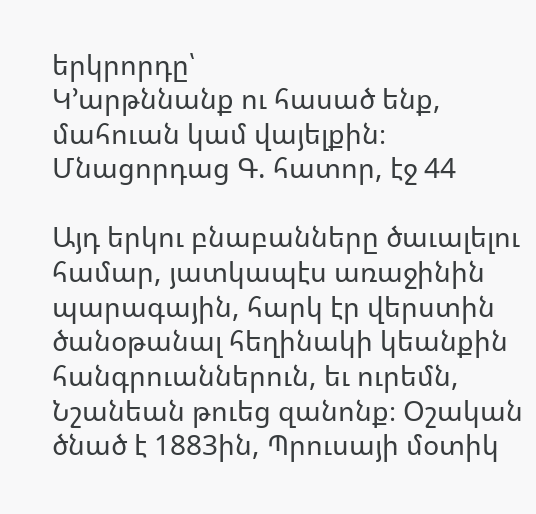երկրորդը՝
Կ՚արթննանք ու հասած ենք, մահուան կամ վայելքին։
Մնացորդաց Գ. հատոր, էջ 44

Այդ երկու բնաբանները ծաւալելու համար, յատկապէս առաջինին պարագային, հարկ էր վերստին ծանօթանալ հեղինակի կեանքին հանգրուաններուն, եւ ուրեմն, Նշանեան թուեց զանոնք։ Օշական ծնած է 1883ին, Պրուսայի մօտիկ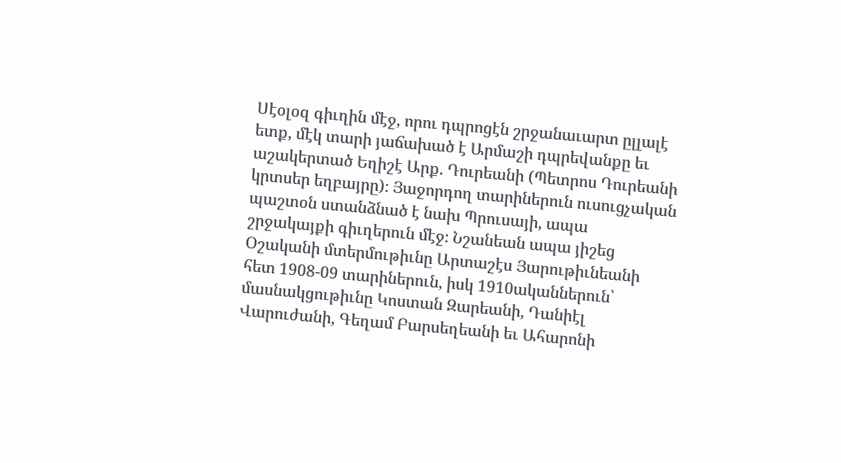Սէօլօզ գիւղին մէջ, որու դպրոցէն շրջանաւարտ ըլլալէ ետք, մէկ տարի յաճախած է Արմաշի դպրեվանքը եւ աշակերտած Եղիշէ Արք. Դուրեանի (Պետրոս Դուրեանի կրտսեր եղբայրը)։ Յաջորդող տարիներուն ուսուցչական պաշտօն ստանձնած է նախ Պրուսայի, ապա շրջակայքի գիւղերուն մէջ։ Նշանեան ապա յիշեց Օշականի մտերմութիւնը Արտաշէս Յարութիւնեանի հետ 1908-09 տարիներուն, իսկ 1910ականներուն՝ մասնակցութիւնը Կոստան Զարեանի, Դանիէլ Վարուժանի, Գեղամ Բարսեղեանի եւ Ահարոնի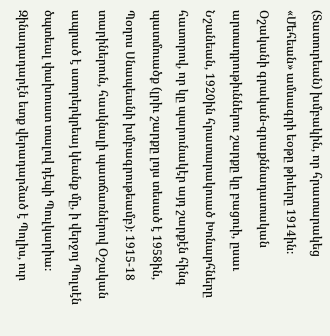(Տատուրեան) խմբակին, որ հրատարակեց «Մեհեան» ամսագրի եօթը թիւերը 1914ին։ Օշականի գրական-գրաքննադատական արտադրութիւններու շարքը կը բացուի, ըսաւ Նշանեան, 1920ին հրատարակուած Խոնարհները հատորով, որ կը պարունակէր այդ շարքէն հինգ պատմուածք (լրիւ շարքը լոյս տեսած է 1958ին, Պօղոս Սնապեանի խմբագրութեամբ)։ 1915-18 տարիներուն, հասկնալի պատճառներով Օշական ապրած է ստորերկրեայ կեանք մը, ի վերջոյ Պոլսէն ծպտեալ փախուստ տալով դէպի Պուլկարիա։ Զինադադարէն ետք վերադարձած է Պոլիս, ուր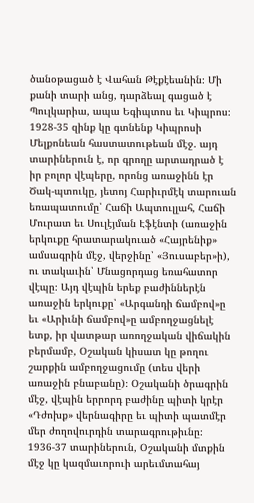ծանօթացած է Վահան Թէքէեանին։ Մի քանի տարի անց, դարձեալ գացած է Պուլկարիա, ապա Եգիպտոս եւ Կիպրոս։ 1928-35 զինք կը գտնենք Կիպրոսի Մելքոնեան հաստատութեան մէջ. այդ տարիներուն է, որ գրողը արտադրած է իր բոլոր վէպերը, որոնց առաջինն էր Ծակ-պտուկը, յետոյ Հարիւրմէկ տարուան եռապատումը՝ Հաճի Ապտուլլահ, Հաճի Մուրատ եւ Սուլէյման Էֆէնտի (առաջին երկուքը հրատարակուած «Հայրենիք» ամսագրին մէջ, վերջինը՝ «Յուսաբեր»ի), ու տակաւին՝ Մնացորդաց եռահատոր վէպը։ Այդ վէպին երեք բաժիններէն առաջին երկուքը՝ «Արգանդի ճամբով»ը եւ «Արիւնի ճամբով»ը ամբողջացնելէ ետք, իր վատթար առողջական վիճակին բերմամբ, Օշական կիսատ կը թողու շարքին ամբողջացումը (տես վերի առաջին բնաբանը)։ Օշականի ծրագրին մէջ, վէպին երրորդ բաժինը պիտի կրէր «Դժոխք» վերնագիրը եւ պիտի պատմէր մեր ժողովուրդին տարագրութիւնը։ 1936-37 տարիներուն, Օշականի մտքին մէջ կը կազմաւորուի արեւմտահայ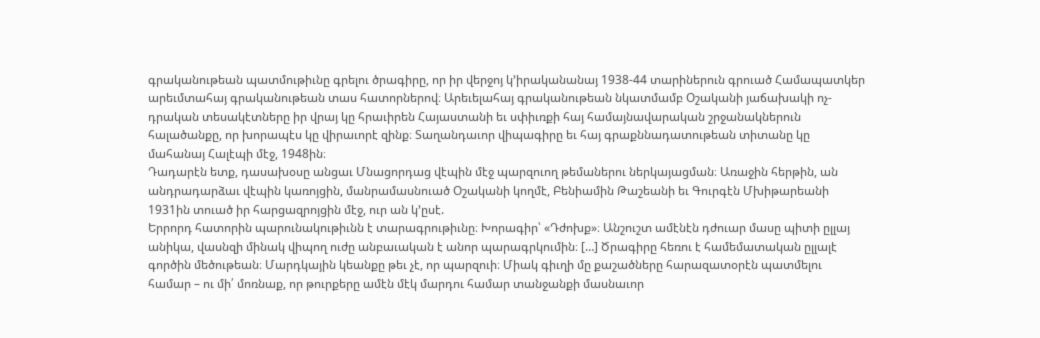գրականութեան պատմութիւնը գրելու ծրագիրը, որ իր վերջոյ կ՚իրականանայ 1938-44 տարիներուն գրուած Համապատկեր արեւմտահայ գրականութեան տաս հատորներով։ Արեւելահայ գրականութեան նկատմամբ Օշականի յաճախակի ոչ-դրական տեսակէտները իր վրայ կը հրաւիրեն Հայաստանի եւ սփիւռքի հայ համայնավարական շրջանակներուն հալածանքը, որ խորապէս կը վիրաւորէ զինք։ Տաղանդաւոր վիպագիրը եւ հայ գրաքննադատութեան տիտանը կը մահանայ Հալէպի մէջ, 1948ին։
Դադարէն ետք, դասախօսը անցաւ Մնացորդաց վէպին մէջ պարզուող թեմաներու ներկայացման։ Առաջին հերթին, ան անդրադարձաւ վէպին կառոյցին, մանրամասնուած Օշականի կողմէ, Բենիամին Թաշեանի եւ Գուրգէն Մխիթարեանի 1931ին տուած իր հարցազրոյցին մէջ, ուր ան կ՚ըսէ.
Երրորդ հատորին պարունակութիւնն է տարագրութիւնը։ Խորագիր՝ «Դժոխք»։ Անշուշտ ամէնէն դժուար մասը պիտի ըլլայ անիկա, վասնզի մինակ վիպող ուժը անբաւական է անոր պարագրկումին։ […] Ծրագիրը հեռու է համեմատական ըլլալէ գործին մեծութեան։ Մարդկային կեանքը թեւ չէ, որ պարզուի։ Միակ գիւղի մը քաշածները հարազատօրէն պատմելու համար – ու մի՛ մոռնաք, որ թուրքերը ամէն մէկ մարդու համար տանջանքի մասնաւոր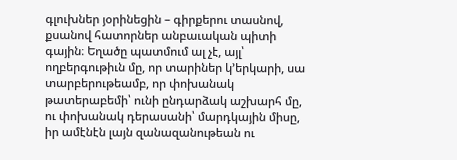գլուխներ յօրինեցին – գիրքերու տասնով, քսանով հատորներ անբաւական պիտի գային։ Եղածը պատմում ալ չէ, այլ՝ ողբերգութիւն մը, որ տարիներ կ՚երկարի, սա տարբերութեամբ, որ փոխանակ թատերաբեմի՝ ունի ընդարձակ աշխարհ մը, ու փոխանակ դերասանի՝ մարդկային միսը, իր ամէնէն լայն զանազանութեան ու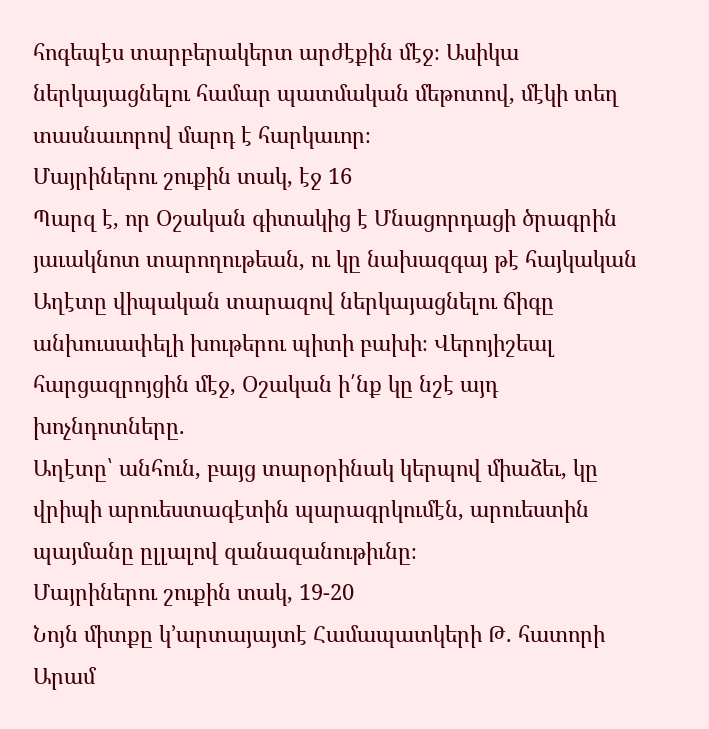հոգեպէս տարբերակերտ արժէքին մէջ։ Ասիկա ներկայացնելու համար պատմական մեթոտով, մէկի տեղ տասնաւորով մարդ է հարկաւոր։
Մայրիներու շուքին տակ, էջ 16
Պարզ է, որ Օշական գիտակից է Մնացորդացի ծրագրին յաւակնոտ տարողութեան, ու կը նախազգայ թէ հայկական Աղէտը վիպական տարազով ներկայացնելու ճիգը անխուսափելի խութերու պիտի բախի։ Վերոյիշեալ հարցազրոյցին մէջ, Օշական ի՛նք կը նշէ այդ խոչնդոտները.
Աղէտը՝ անհուն, բայց տարօրինակ կերպով միաձեւ, կը վրիպի արուեստագէտին պարագրկումէն, արուեստին պայմանը ըլլալով զանազանութիւնը։
Մայրիներու շուքին տակ, 19-20
Նոյն միտքը կ՚արտայայտէ Համապատկերի Թ. հատորի Արամ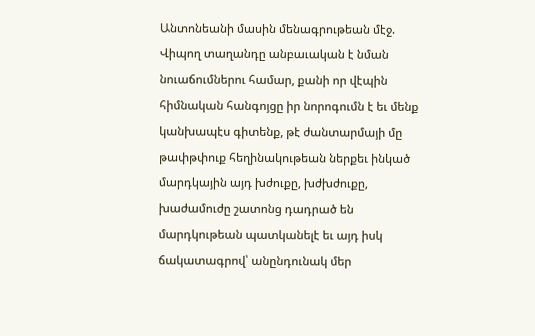Անտոնեանի մասին մենագրութեան մէջ.
Վիպող տաղանդը անբաւական է նման նուաճումներու համար, քանի որ վէպին հիմնական հանգոյցը իր նորոգումն է եւ մենք կանխապէս գիտենք, թէ ժանտարմայի մը թափթփուք հեղինակութեան ներքեւ ինկած մարդկային այդ խժուքը, խժխժուքը, խաժամուժը շատոնց դադրած են մարդկութեան պատկանելէ եւ այդ իսկ ճակատագրով՝ անընդունակ մեր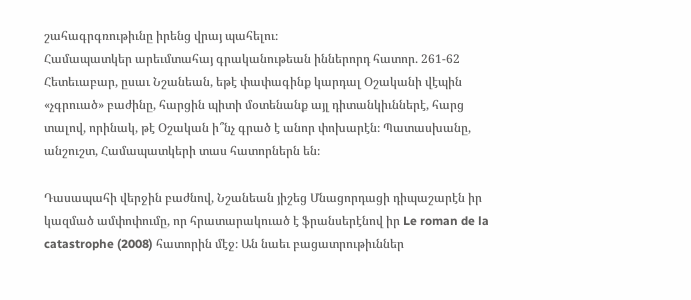շահագրգռութիւնը իրենց վրայ պահելու։
Համապատկեր արեւմտահայ գրականութեան իններորդ հատոր. 261-62
Հետեւաբար, ըսաւ Նշանեան, եթէ փափագինք կարդալ Օշականի վէպին «չգրուած» բաժինը, հարցին պիտի մօտենանք այլ դիտանկիւններէ, հարց տալով, որինակ, թէ Օշական ի՞նչ գրած է անոր փոխարէն։ Պատասխանը, անշուշտ, Համապատկերի տաս հատորներն են։

Դասապահի վերջին բաժնով, Նշանեան յիշեց Մնացորդացի դիպաշարէն իր կազմած ամփոփումը, որ հրատարակուած է ֆրանսերէնով իր Le roman de la catastrophe (2008) հատորին մէջ։ Ան նաեւ բացատրութիւններ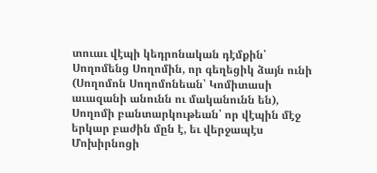տուաւ վէպի կեդրոնական դէմքին՝ Սողոմենց Սողոմին, որ գեղեցիկ ձայն ունի (Սողոմոն Սողոմոնեան՝ Կոմիտասի աւազանի անունն ու մականունն են), Սողոմի բանտարկութեան՝ որ վէպին մէջ երկար բաժին մըն է, եւ վերջապէս Մոխիրնոցի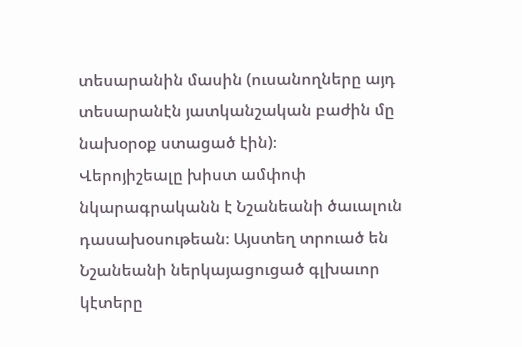տեսարանին մասին (ուսանողները այդ տեսարանէն յատկանշական բաժին մը նախօրօք ստացած էին)։
Վերոյիշեալը խիստ ամփոփ նկարագրականն է Նշանեանի ծաւալուն դասախօսութեան։ Այստեղ տրուած են Նշանեանի ներկայացուցած գլխաւոր կէտերը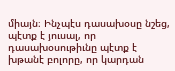միայն։ Ինչպէս դասախօսը նշեց, պէտք է յուսալ, որ դասախօսութիւնը պէտք է խթանէ բոլորը, որ կարդան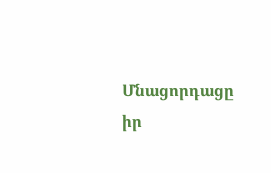Մնացորդացը իր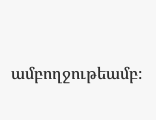ամբողջութեամբ։